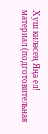Хуш киләсең Яңа ел!
материал (подготовительная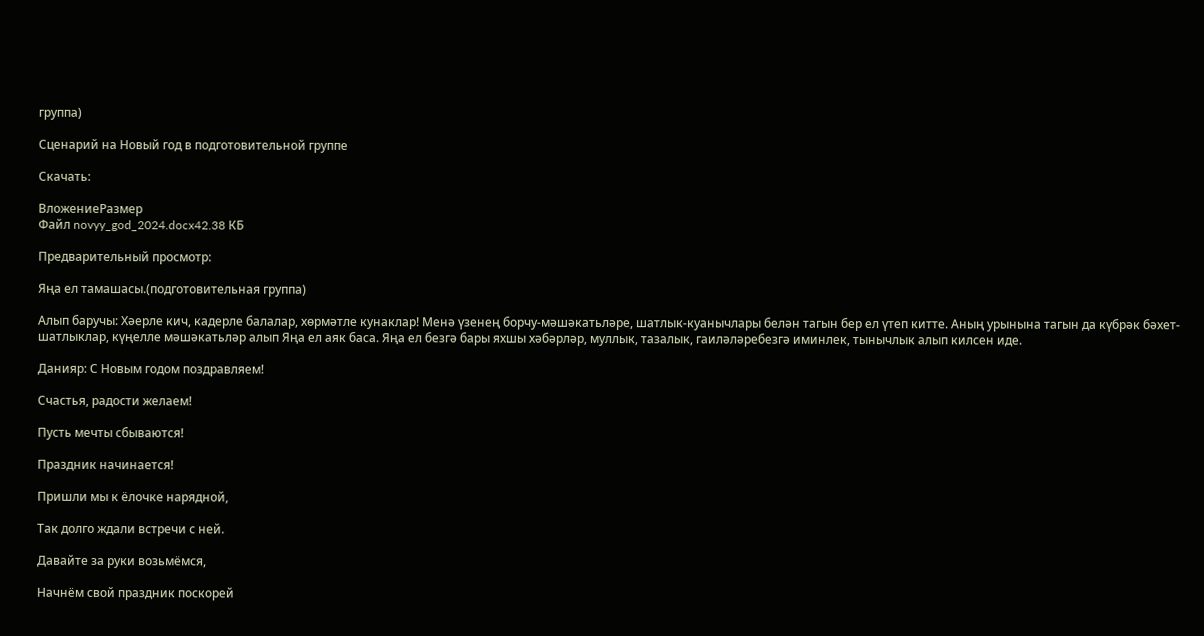группа)

Сценарий на Новый год в подготовительной группе

Скачать:

ВложениеРазмер
Файл novyy_god_2024.docx42.38 КБ

Предварительный просмотр:

Яңа ел тамашасы.(подготовительная группа)

Алып баручы: Хәерле кич, кадерле балалар, хөрмәтле кунаклар! Менә үзенең борчу-мәшәкатьләре, шатлык-куанычлары белән тагын бер ел үтеп китте. Аның урынына тагын да күбрәк бәхет-шатлыклар, күңелле мәшәкатьләр алып Яңа ел аяк баса. Яңа ел безгә бары яхшы хәбәрләр, муллык, тазалык, гаиләләребезгә иминлек, тынычлык алып килсен иде.

Данияр: С Новым годом поздравляем!

Счастья, радости желаем!

Пусть мечты сбываются!

Праздник начинается!

Пришли мы к ёлочке нарядной,

Так долго ждали встречи с ней.

Давайте за руки возьмёмся,

Начнём свой праздник поскорей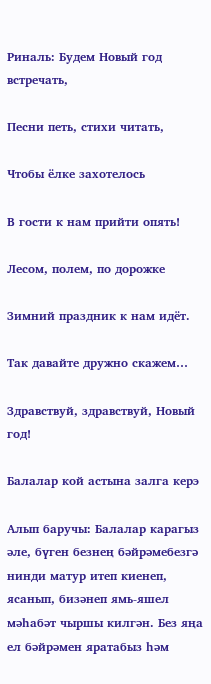Риналь: Будем Новый год встречать,

Песни петь, стихи читать,

Чтобы ёлке захотелось

В гости к нам прийти опять!

Лесом, полем, по дорожке

Зимний праздник к нам идёт.

Так давайте дружно скажем…

Здравствуй, здравствуй, Новый год!

Балалар кой астына залга керэ

Алып баручы: Балалар карагыз әле, бүген безнең бәйрәмебезгә нинди матур итеп киенеп, ясанып, бизәнеп ямь-яшел мәһабәт чыршы килгән. Без яңа ел бәйрәмен яратабыз һәм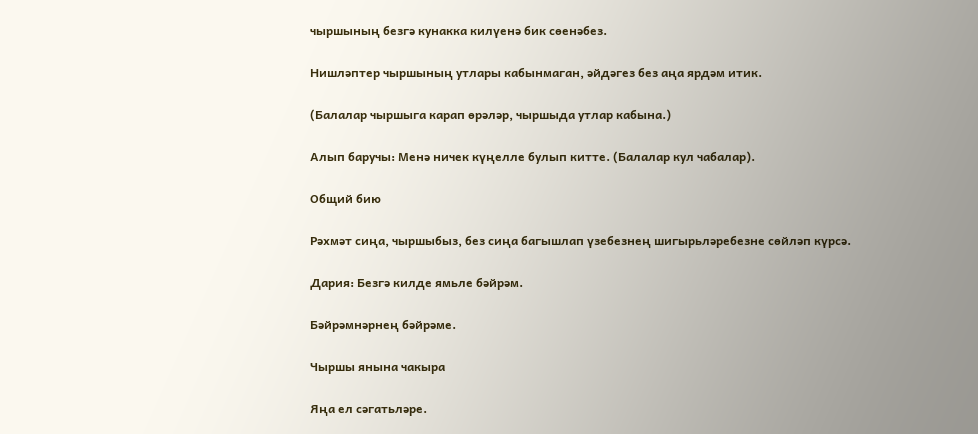чыршының безгә кунакка килүенә бик сөенәбез.

Нишләптер чыршының утлары кабынмаган, әйдәгез без аңа ярдәм итик.

(Балалар чыршыга карап өрәләр, чыршыда утлар кабына.)

Алып баручы: Менә ничек күңелле булып китте. (Балалар кул чабалар).

Общий бию

Рәхмәт сиңа, чыршыбыз, без сиңа багышлап үзебезнең шигырьләребезне сөйләп күрсә.

Дария: Безгә килде ямьле бәйрәм.

Бәйрәмнәрнең бәйрәме.

Чыршы янына чакыра

Яңа ел сәгатьләре.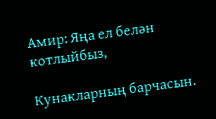Амир: Яңа ел белән котлыйбыз,

Кунакларның барчасын.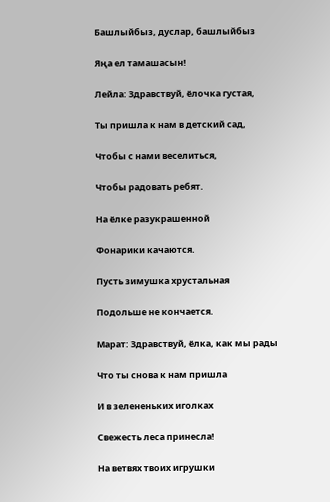Башлыйбыз, дуслар, башлыйбыз

Яңа ел тамашасын!

Лейла: Здравствуй, ёлочка густая,

Ты пришла к нам в детский сад,

Чтобы с нами веселиться,

Чтобы радовать ребят.

На ёлке разукрашенной

Фонарики качаются.

Пусть зимушка хрустальная

Подольше не кончается.

Марат: Здравствуй, ёлка, как мы рады

Что ты снова к нам пришла

И в зелененьких иголках

Свежесть леса принесла!

На ветвях твоих игрушки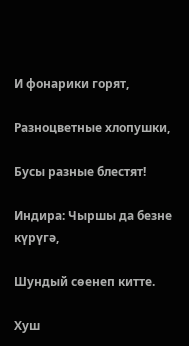И фонарики горят,

Разноцветные хлопушки,

Бусы разные блестят!

Индира: Чыршы да безне күрүгә,

Шундый сөенеп китте.

Хуш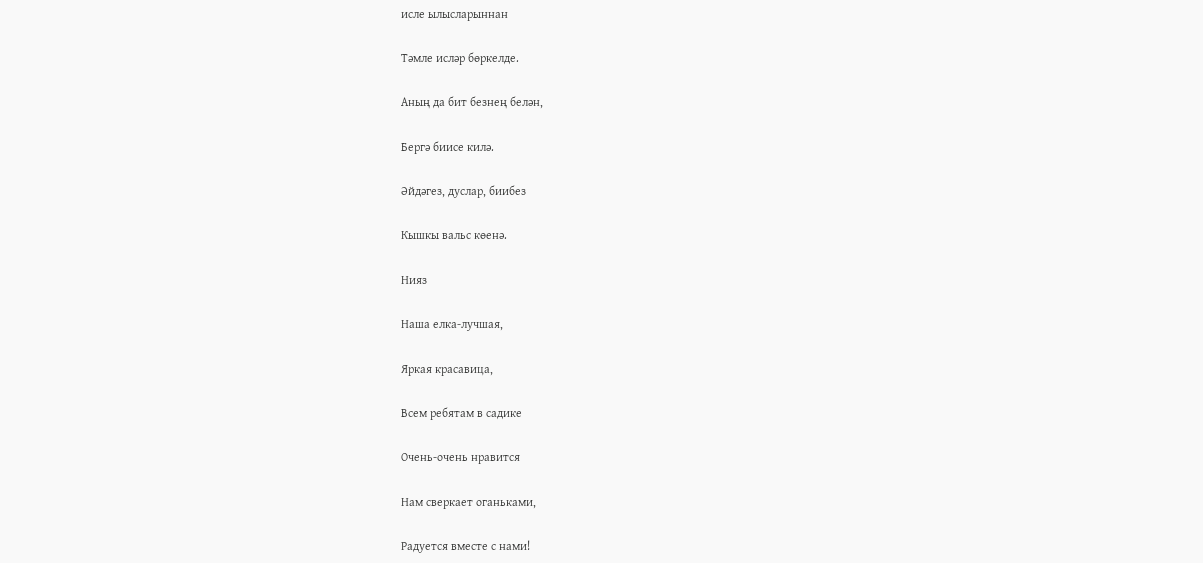исле ылысларыннан

Тәмле исләр бөркелде.

Аның да бит безнең белән,

Бергә биисе килә.

Әйдәгез, дуслар, биибез

Кышкы вальс көенә.

Нияз

Наша елка-лучшая,

Яркая красавица,

Всем ребятам в садике

Очень-очень нравится

Нам сверкает оганьками,

Радуется вместе с нами!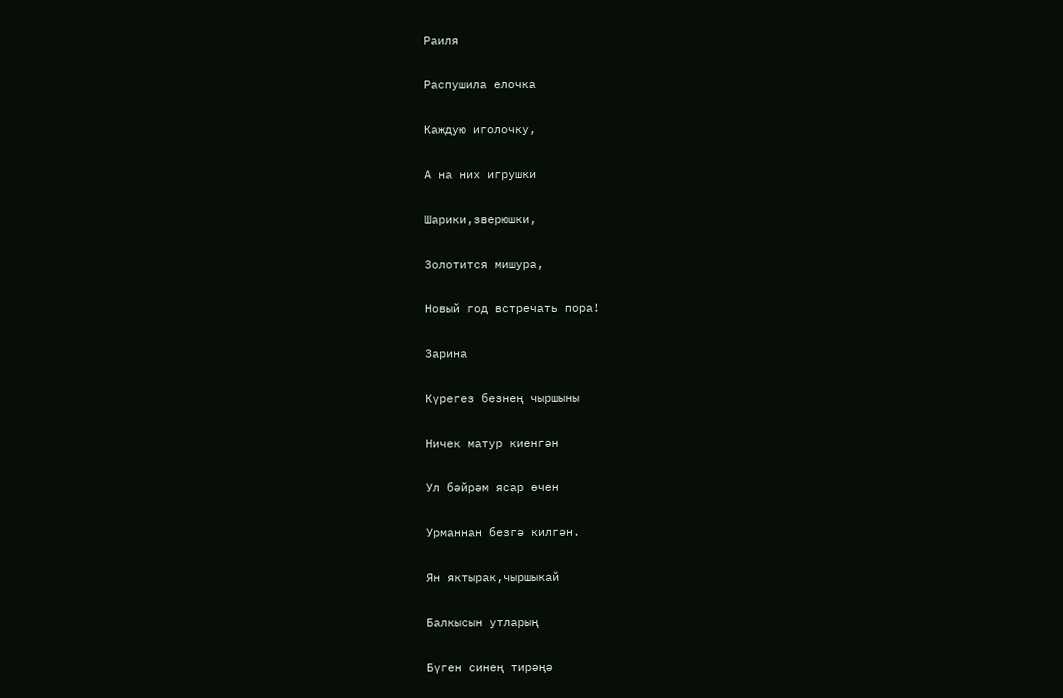Раиля

Распушила елочка

Каждую иголочку,

А на них игрушки

Шарики,зверюшки,

Золотится мишура,

Новый год встречать пора!

Зарина

Күрегез безнең чыршыны

Ничек матур киенгән

Ул бәйрәм ясар өчен

Урманнан безгә килгән.

Ян яктырак,чыршыкай

Балкысын утларың

Бүген синең тирәңә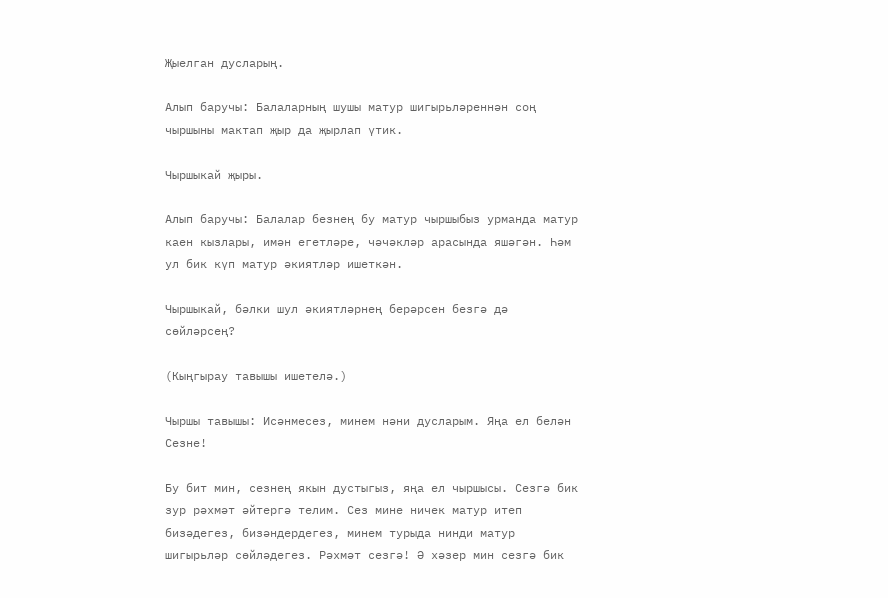Җыелган дусларың.

Алып баручы: Балаларның шушы матур шигырьләреннән соң чыршыны мактап җыр да җырлап үтик.

Чыршыкай җыры.

Алып баручы: Балалар безнең бу матур чыршыбыз урманда матур каен кызлары, имән егетләре, чәчәкләр арасында яшәгән. Һәм ул бик күп матур әкиятләр ишеткән.

Чыршыкай, бәлки шул әкиятләрнең берәрсен безгә дә сөйләрсең?

(Кыңгырау тавышы ишетелә.)

Чыршы тавышы: Исәнмесез, минем нәни дусларым. Яңа ел белән Сезне!

Бу бит мин, сезнең якын дустыгыз, яңа ел чыршысы. Сезгә бик зур рәхмәт әйтергә телим. Сез мине ничек матур итеп бизәдегез, бизәндердегез, минем турыда нинди матур шигырьләр сөйләдегез. Рәхмәт сезгә! Ә хәзер мин сезгә бик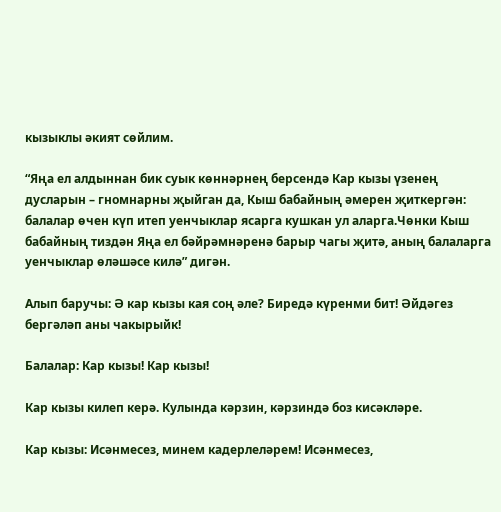кызыклы әкият сөйлим.

“Яңа ел алдыннан бик суык көннәрнең берсендә Кар кызы үзенең дусларын – гномнарны җыйган да, Кыш бабайның әмерен җиткергән: балалар өчен күп итеп уенчыклар ясарга кушкан ул аларга.Чөнки Кыш бабайның тиздән Яңа ел бәйрәмнәренә барыр чагы җитә, аның балаларга уенчыклар өләшәсе килә” дигән.

Алып баручы: Ә кар кызы кая соң әле? Биредә күренми бит! Әйдәгез бергәләп аны чакырыйк!

Балалар: Кар кызы! Кар кызы!

Кар кызы килеп керә. Кулында кәрзин, кәрзиндә боз кисәкләре.

Кар кызы: Исәнмесез, минем кадерлеләрем! Исәнмесез,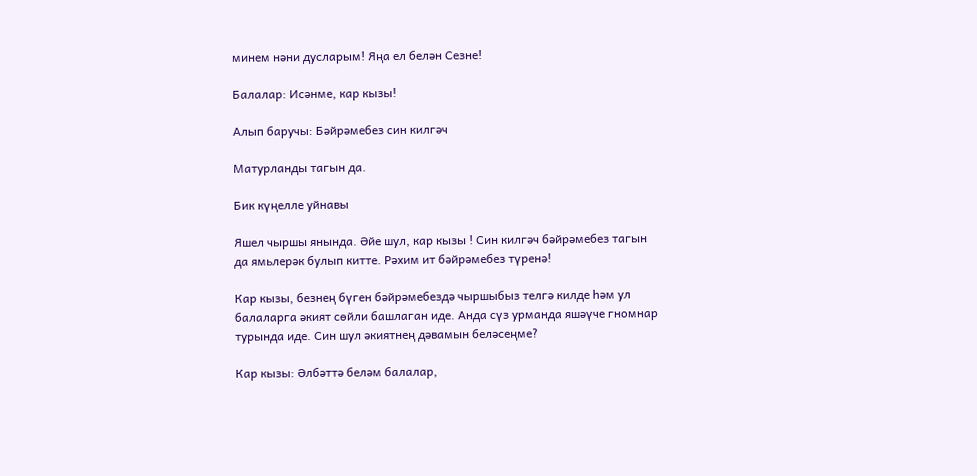минем нәни дусларым! Яңа ел белән Сезне!

Балалар: Исәнме, кар кызы!

Алып баручы: Бәйрәмебез син килгәч

Матурланды тагын да.

Бик күңелле уйнавы

Яшел чыршы янында. Әйе шул, кар кызы ! Син килгәч бәйрәмебез тагын да ямьлерәк булып китте. Рәхим ит бәйрәмебез түренә!

Кар кызы, безнең бүген бәйрәмебездә чыршыбыз телгә килде һәм ул балаларга әкият сөйли башлаган иде. Анда сүз урманда яшәүче гномнар турында иде. Син шул әкиятнең дәвамын беләсеңме?

Кар кызы: Әлбәттә беләм балалар,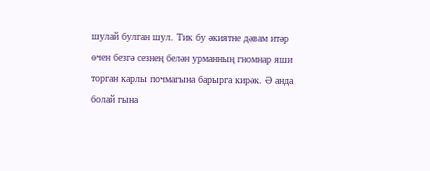шулай булган шул. Тик бу әкиятне дәвам итәр өчен безгә сезнең белән урманның гномнар яши торган карлы почмагына барырга кирәк. Ә анда болай гына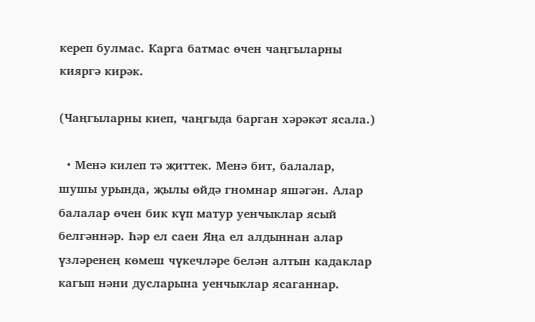кереп булмас. Карга батмас өчен чаңгыларны кияргә кирәк.

(Чаңгыларны киеп, чаңгыда барган хәрәкәт ясала.)

  • Менә килеп тә җиттек. Менә бит, балалар, шушы урында, җылы өйдә гномнар яшәгән. Алар балалар өчен бик күп матур уенчыклар ясый белгәннәр. Һәр ел саен Яңа ел алдыннан алар үзләренең көмеш чүкечләре белән алтын кадаклар кагып нәни дусларына уенчыклар ясаганнар.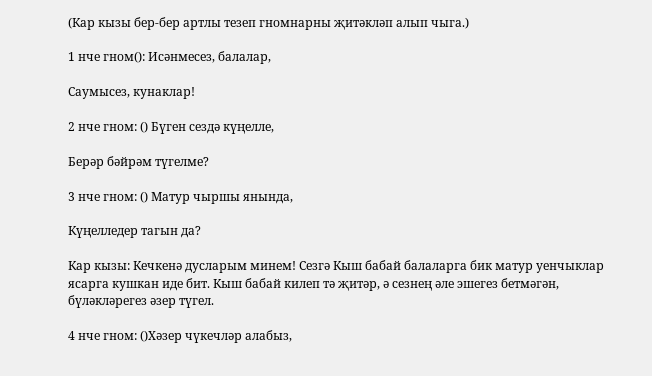(Кар кызы бер-бер артлы тезеп гномнарны җитәкләп алып чыга.)

1 нче гном(): Исәнмесез, балалар,

Саумысез, кунаклар!

2 нче гном: () Бүген сездә күңелле,

Берәр бәйрәм түгелме?

3 нче гном: () Матур чыршы янында,

Күңелледер тагын да?

Кар кызы: Кечкенә дусларым минем! Сезгә Кыш бабай балаларга бик матур уенчыклар ясарга кушкан иде бит. Кыш бабай килеп тә җитәр, ә сезнең әле эшегез бетмәгән, бүләкләрегез әзер түгел.

4 нче гном: ()Хәзер чүкечләр алабыз,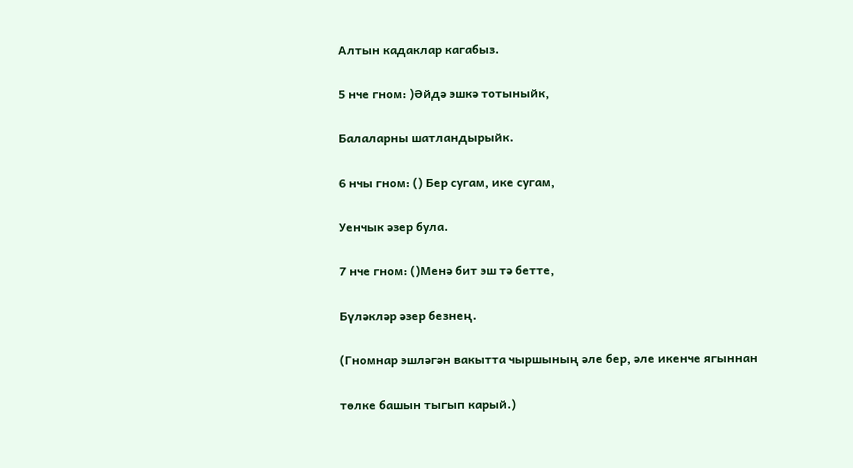Алтын кадаклар кагабыз.

5 нче гном: )Әйдә эшкә тотыныйк,

Балаларны шатландырыйк.

6 нчы гном: () Бер сугам, ике сугам,

Уенчык әзер була.

7 нче гном: ()Менә бит эш тә бетте,

Бүләкләр әзер безнең.

(Гномнар эшләгән вакытта чыршының әле бер, әле икенче ягыннан

төлке башын тыгып карый.)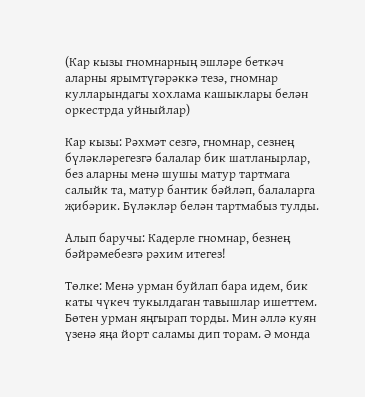(Кар кызы гномнарның эшләре беткәч аларны ярымтүгәрәккә тезә, гномнар кулларындагы хохлама кашыклары белән оркестрда уйныйлар)

Кар кызы: Рәхмәт сезгә, гномнар, сезнең бүләкләрегезгә балалар бик шатланырлар, без аларны менә шушы матур тартмага салыйк та, матур бантик бәйләп, балаларга җибәрик. Бүләкләр белән тартмабыз тулды.

Алып баручы: Кадерле гномнар, безнең бәйрәмебезгә рәхим итегез!

Төлке: Менә урман буйлап бара идем, бик каты чүкеч тукылдаган тавышлар ишеттем. Бөтен урман яңгырап торды. Мин әллә куян үзенә яңа йорт саламы дип торам. Ә монда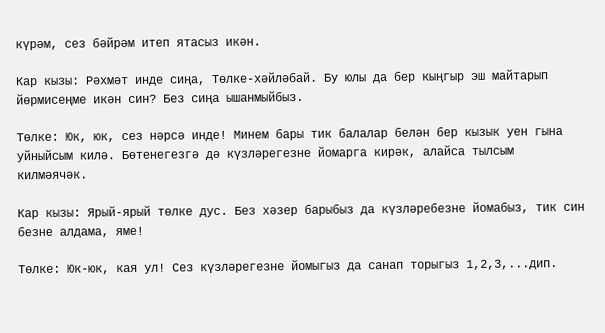күрәм, сез бәйрәм итеп ятасыз икән.

Кар кызы: Рәхмәт инде сиңа, Төлке-хәйләбай. Бу юлы да бер кыңгыр эш майтарып йөрмисеңме икән син? Без сиңа ышанмыйбыз.

Төлке: Юк, юк, сез нәрсә инде! Минем бары тик балалар белән бер кызык уен гына уйныйсым килә. Бөтенегезгә дә күзләрегезне йомарга кирәк, алайса тылсым килмәячәк.

Кар кызы: Ярый-ярый төлке дус. Без хәзер барыбыз да күзләребезне йомабыз, тик син безне алдама, яме!

Төлке: Юк-юк, кая ул! Сез күзләрегезне йомыгыз да санап торыгыз 1,2,3,...дип.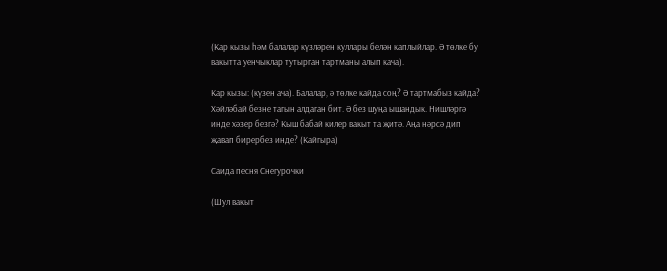(Кар кызы һәм балалар күзләрен куллары белән каплыйлар. Ә төлке бу вакытта уенчыклар тутырган тартманы алып кача).

Кар кызы: (күзен ача). Балалар, ә төлке кайда соң? Ә тартмабыз кайда? Хәйләбай безне тагын алдаган бит. Ә без шуңа ышандык. Нишләргә инде хәзер безгә? Кыш бабай килер вакыт та җитә. Аңа нәрсә дип җавап бирербез инде? (Кайгыра)

Саида песня Снегурочки

(Шул вакыт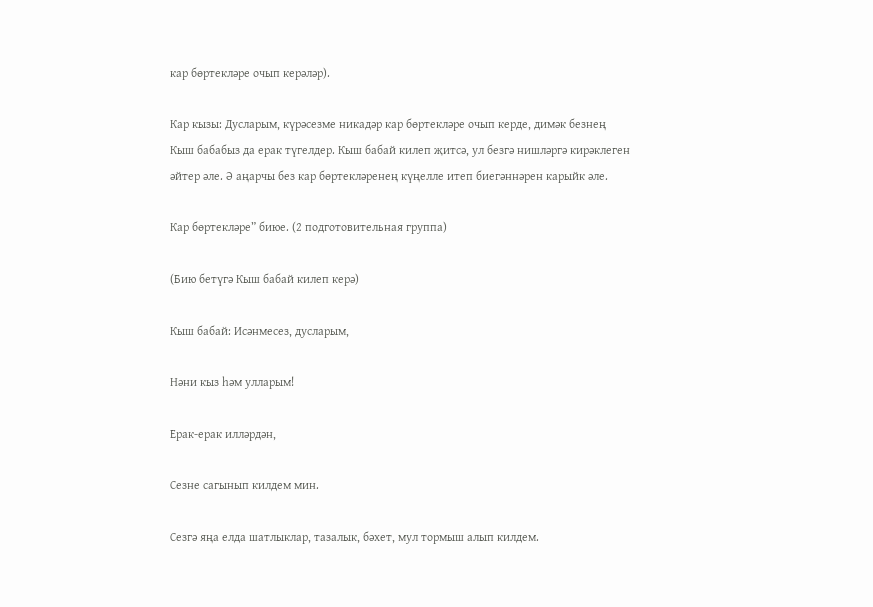кар бөртекләре очып керәләр).

Кар кызы: Дусларым, күрәсезме никадәр кар бөртекләре очып керде, димәк безнең Кыш бабабыз да ерак түгелдер. Кыш бабай килеп җитсә, ул безгә нишләргә кирәклеген әйтер әле. Ә аңарчы без кар бөртекләренең күңелле итеп биегәннәрен карыйк әле.

Кар бөртекләре” биюе. (2 подготовительная группа)

(Бию бетүгә Кыш бабай килеп керә)

Кыш бабай: Исәнмесез, дусларым,

Нәни кыз һәм улларым!

Ерак-ерак илләрдән,

Сезне сагынып килдем мин.

Сезгә яңа елда шатлыклар, тазалык, бәхет, мул тормыш алып килдем.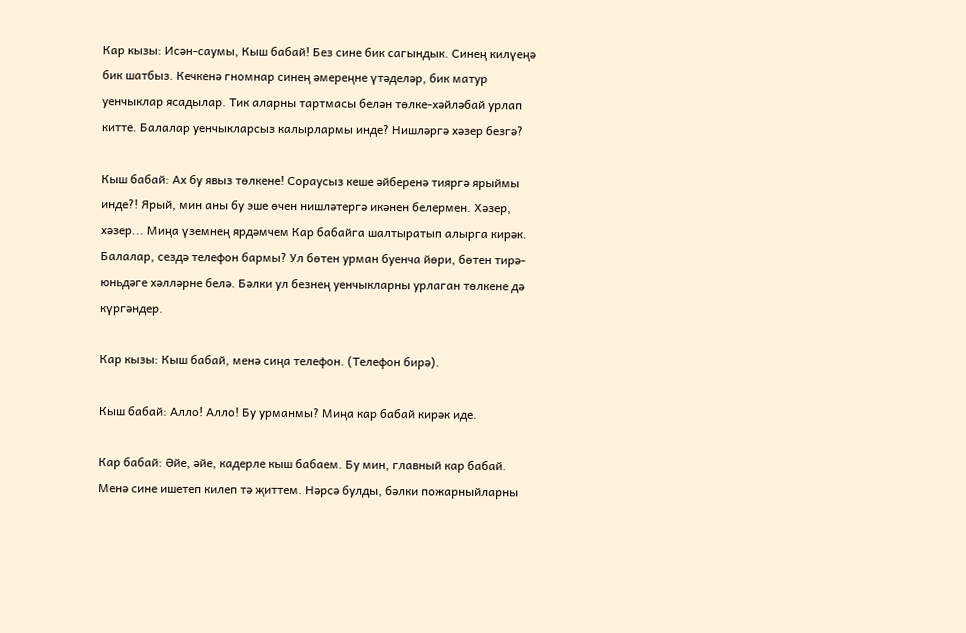Кар кызы: Исән-саумы, Кыш бабай! Без сине бик сагындык. Синең килүеңә бик шатбыз. Кечкенә гномнар синең әмереңне үтәделәр, бик матур уенчыклар ясадылар. Тик аларны тартмасы белән төлке-хәйләбай урлап китте. Балалар уенчыкларсыз калырлармы инде? Нишләргә хәзер безгә?

Кыш бабай: Ах бу явыз төлкене! Сораусыз кеше әйберенә тияргә ярыймы инде?! Ярый, мин аны бу эше өчен нишләтергә икәнен белермен. Хәзер, хәзер... Миңа үземнең ярдәмчем Кар бабайга шалтыратып алырга кирәк. Балалар, сездә телефон бармы? Ул бөтен урман буенча йөри, бөтен тирә-юньдәге хәлләрне белә. Бәлки ул безнең уенчыкларны урлаган төлкене дә күргәндер.

Кар кызы: Кыш бабай, менә сиңа телефон. (Телефон бирә).

Кыш бабай: Алло! Алло! Бу урманмы? Миңа кар бабай кирәк иде.

Кар бабай: Әйе, әйе, кадерле кыш бабаем. Бу мин, главный кар бабай. Менә сине ишетеп килеп тә җиттем. Нәрсә булды, бәлки пожарныйларны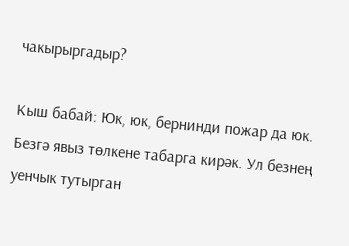чакырыргадыр?

Кыш бабай: Юк, юк, бернинди пожар да юк. Безгә явыз төлкене табарга кирәк. Ул безнең уенчык тутырган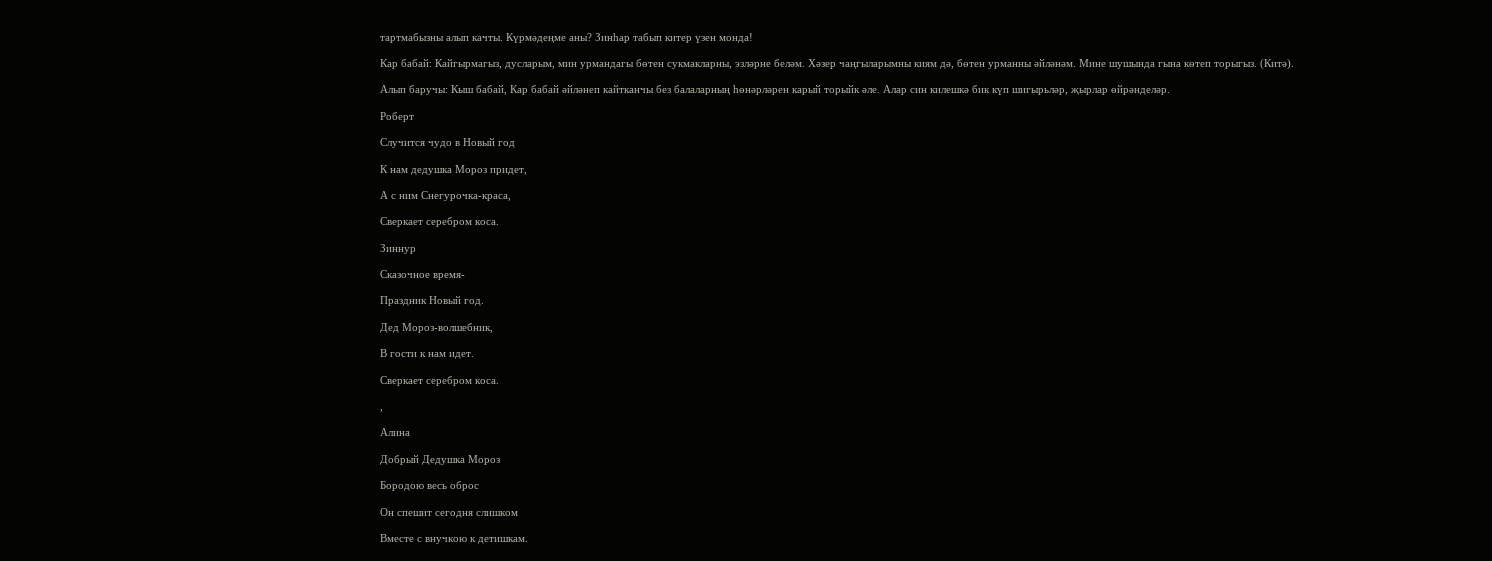тартмабызны алып качты. Күрмәдеңме аны? Зинһар табып китер үзен монда!

Кар бабай: Кайгырмагыз, дусларым, мин урмандагы бөтен сукмакларны, эзләрне беләм. Хәзер чаңгыларымны киям дә, бөтен урманны әйләнәм. Мине шушында гына көтеп торыгыз. (Китә).

Алып баручы: Кыш бабай, Кар бабай әйләнеп кайтканчы без балаларның һөнәрләрен карый торыйк әле. Алар син килешкә бик күп шигырьләр, җырлар өйрәнделәр.

Роберт

Случится чудо в Новый год

К нам дедушка Мороз придет,

А с ним Снегурочка-краса,

Сверкает серебром коса.

Зиннур

Сказочное время-

Праздник Новый год.

Дед Мороз-волшебник,

В гости к нам идет.

Сверкает серебром коса.

,

Алина

Добрый Дедушка Мороз

Бородою весь оброс

Он спешит сегодня слишком

Вместе с внучкою к детишкам.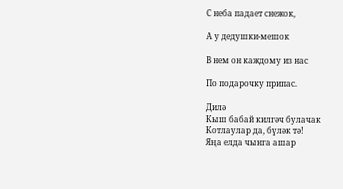С неба падает снежок,

А у дедушки-мешок

В нем он каждому из нас

По подарочку припас.

Дилә
Кыш бабай килгәч булачак
Котлаулар да, бүләк тә!
Яңа елда чынга ашар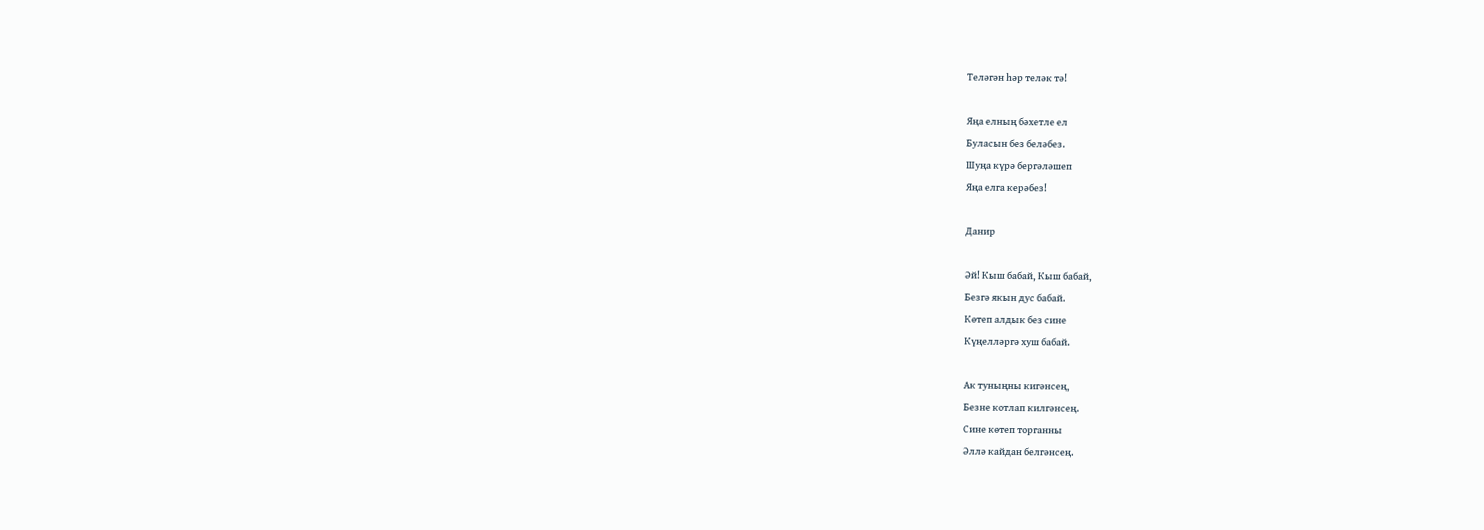Теләгән һәр теләк тә!

Яңа елның бәхетле ел
Буласын без беләбез.
Шуңа күрә бергәләшеп
Яңа елга керәбез!

Данир

Әй! Кыш бабай, Кыш бабай,
Безгә якын дус бабай.
Көтеп алдык без сине
Күңелләргә хуш бабай.

Ак туныңны кигәнсең,
Безне котлап килгәнсең.
Сине көтеп торганны
Әллә кайдан белгәнсең.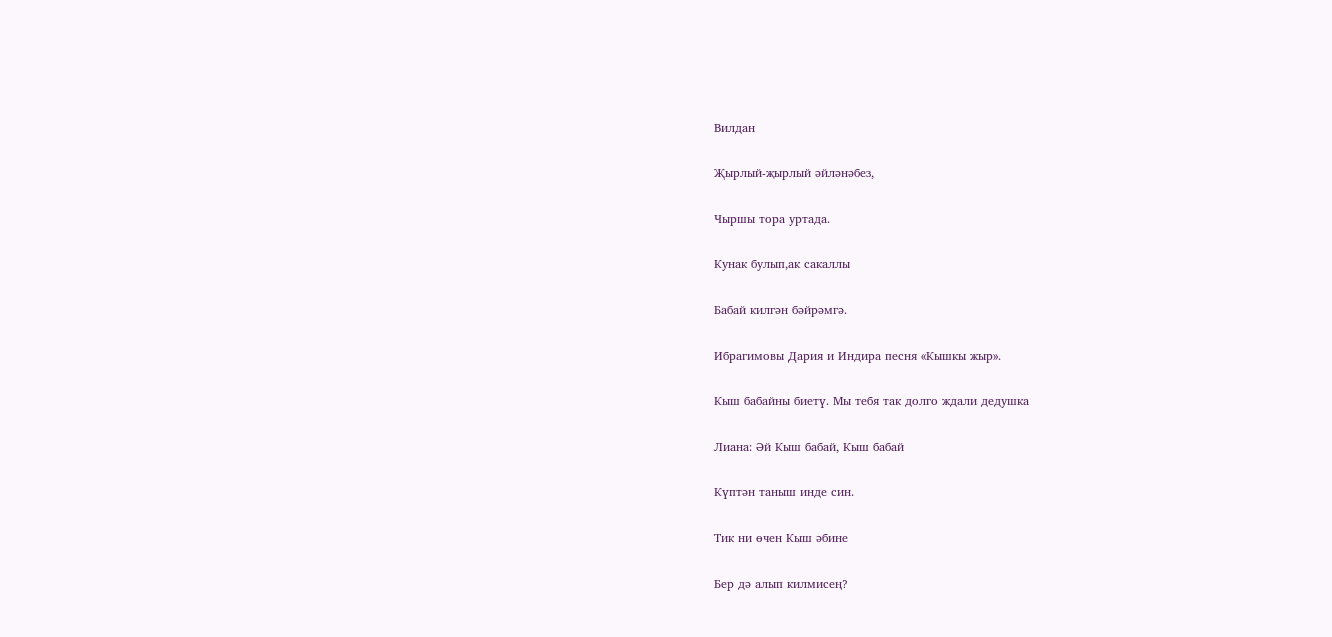Вилдан

Җырлый-җырлый әйләнәбез,

Чыршы тора уртада.

Кунак булып,ак сакаллы

Бабай килгән бәйрәмгә.

Ибрагимовы Дария и Индира песня «Кышкы жыр».

Кыш бабайны биетү. Мы тебя так долго ждали дедушка

Лиана: Әй Кыш бабай, Кыш бабай

Күптән таныш инде син.

Тик ни өчен Кыш әбине

Бер дә алып килмисең?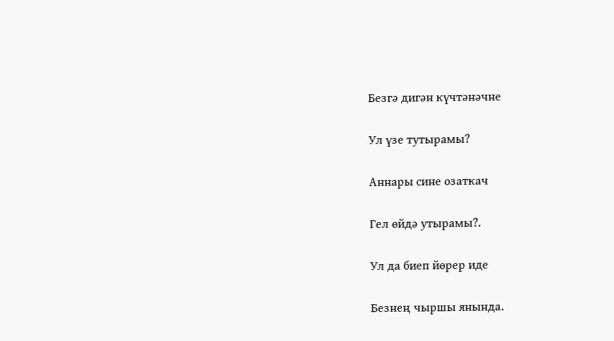Безгә дигән күчтәнәчне

Ул үзе тутырамы?

Аннары сине озаткач

Гел өйдә утырамы?.

Ул да биеп йөрер иде

Безнең чыршы янында.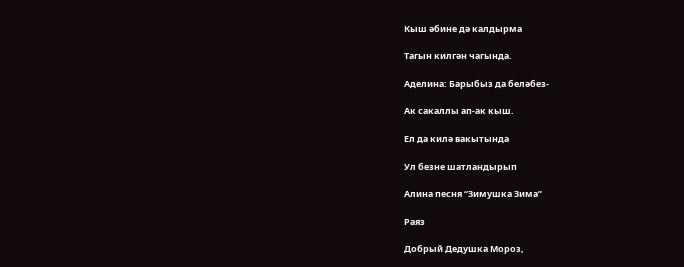Кыш әбине дә калдырма

Тагын килгән чагында.

Аделина: Барыбыз да беләбез-

Ак сакаллы ап-ак кыш.

Ел да килә вакытында

Ул безне шатландырып

Алина песня “Зимушка Зима”

Раяз

Добрый Дедушка Мороз,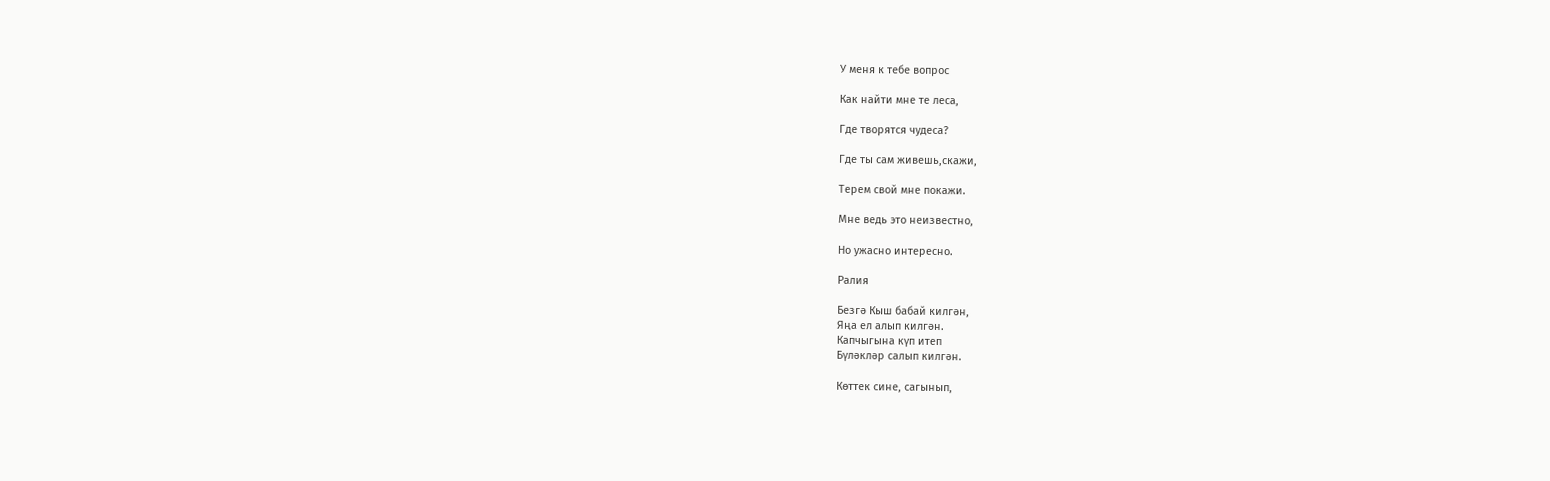У меня к тебе вопрос

Как найти мне те леса,

Где творятся чудеса?

Где ты сам живешь,скажи,

Терем свой мне покажи.

Мне ведь это неизвестно,

Но ужасно интересно.

Ралия

Безгә Кыш бабай килгән,
Яңа ел алып килгән.
Капчыгына күп итеп
Бүләкләр салып килгән.

Көттек сине, сагынып,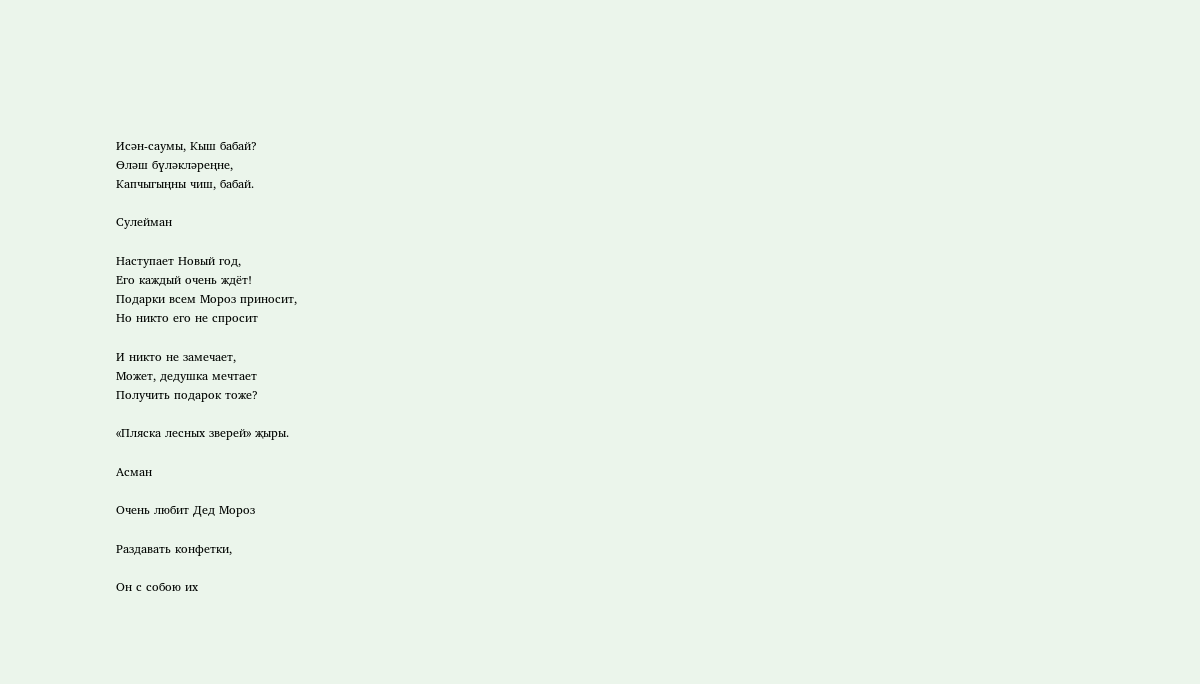Исән-саумы, Кыш бабай?
Өләш бүләкләреңне,
Капчыгыңны чиш, бабай.

Сулейман

Наступает Новый год,
Его каждый очень ждёт!
Подарки всем Мороз приносит,
Но никто его не спросит

И никто не замечает,
Может, дедушка мечтает
Получить подарок тоже?

«Пляска лесных зверей» җыры.

Асман

Очень любит Дед Мороз

Раздавать конфетки,

Он с собою их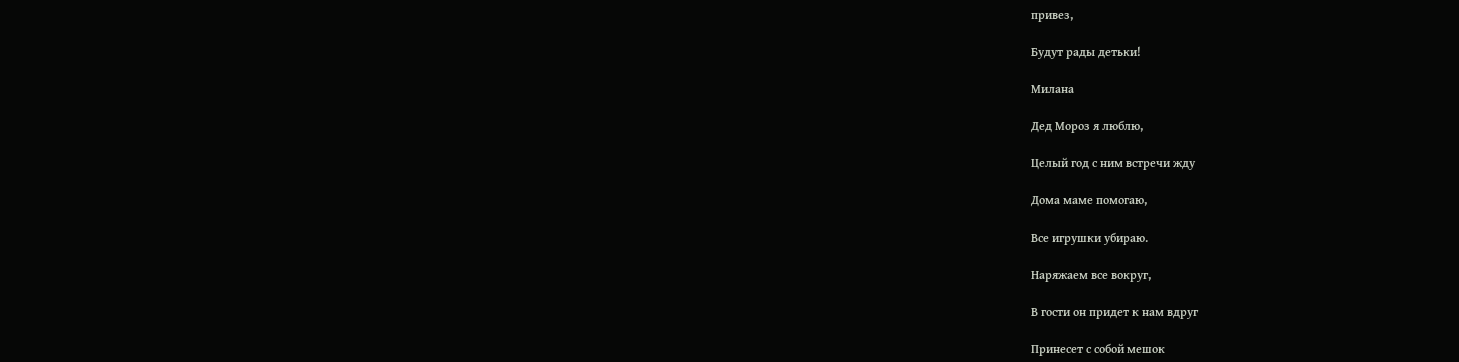привез,

Будут рады детьки!

Милана

Дед Мороз я люблю,

Целый год с ним встречи жду

Дома маме помогаю,

Все игрушки убираю.

Наряжаем все вокруг,

В гости он придет к нам вдруг

Принесет с собой мешок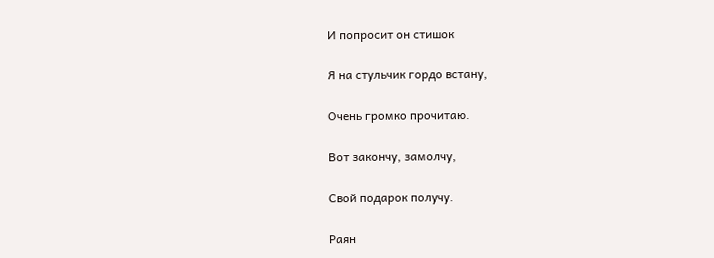И попросит он стишок

Я на стульчик гордо встану,

Очень громко прочитаю.

Вот закончу, замолчу,

Свой подарок получу.

Раян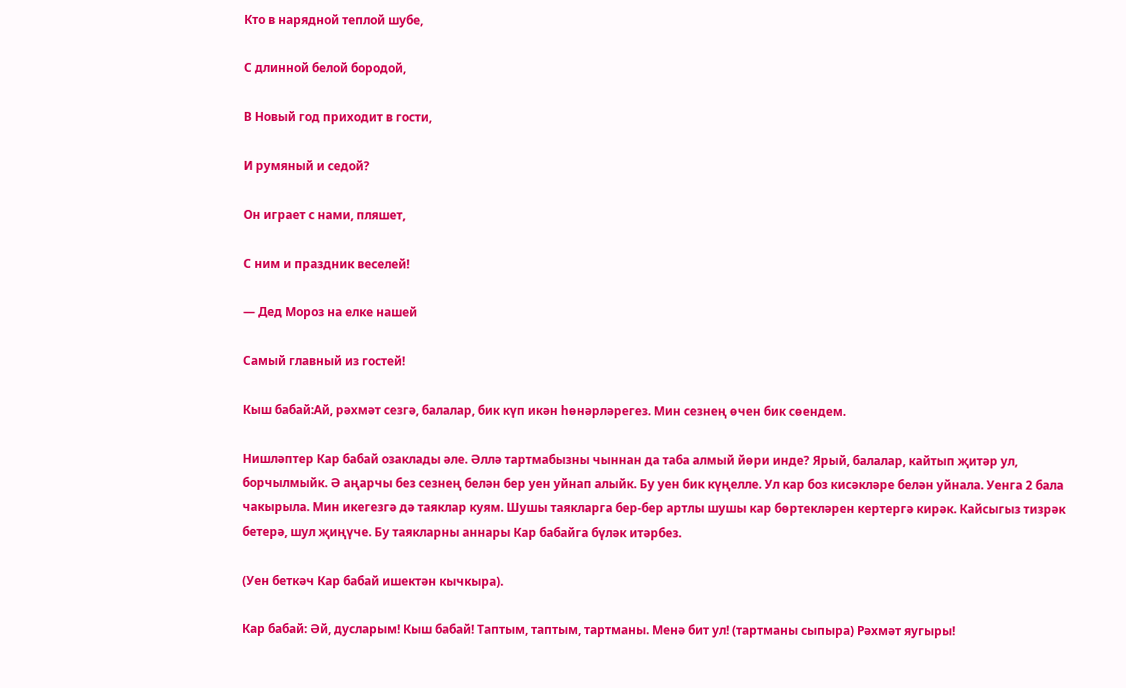Кто в нарядной теплой шубе,

С длинной белой бородой,

В Новый год приходит в гости,

И румяный и седой?

Он играет с нами, пляшет,

С ним и праздник веселей!

— Дед Мороз на елке нашей

Самый главный из гостей!

Кыш бабай:Ай, рәхмәт сезгә, балалар, бик күп икән һөнәрләрегез. Мин сезнең өчен бик сөендем.

Нишләптер Кар бабай озаклады әле. Әллә тартмабызны чыннан да таба алмый йөри инде? Ярый, балалар, кайтып җитәр ул, борчылмыйк. Ә аңарчы без сезнең белән бер уен уйнап алыйк. Бу уен бик күңелле. Ул кар боз кисәкләре белән уйнала. Уенга 2 бала чакырыла. Мин икегезгә дә таяклар куям. Шушы таякларга бер-бер артлы шушы кар бөртекләрен кертергә кирәк. Кайсыгыз тизрәк бетерә, шул җиңүче. Бу таякларны аннары Кар бабайга бүләк итәрбез.

(Уен беткәч Кар бабай ишектән кычкыра).

Кар бабай: Әй, дусларым! Кыш бабай! Таптым, таптым, тартманы. Менә бит ул! (тартманы сыпыра) Рәхмәт яугыры!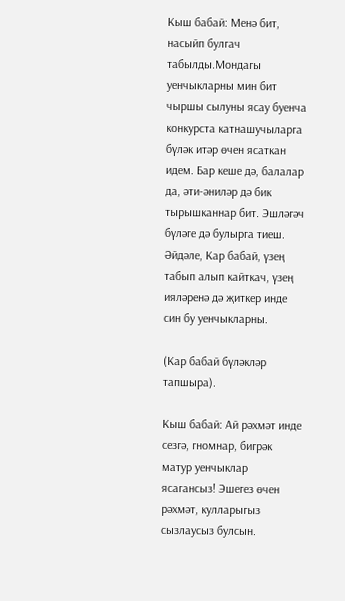Кыш бабай: Менә бит, насыйп булгач табылды.Мондагы уенчыкларны мин бит чыршы сылуны ясау буенча конкурста катнашучыларга бүләк итәр өчен ясаткан идем. Бар кеше дә, балалар да, әти-әниләр дә бик тырышканнар бит. Эшләгәч бүләге дә булырга тиеш. Әйдәле, Кар бабай, үзең табып алып кайткач, үзең ияләренә дә җиткер инде син бу уенчыкларны.

(Кар бабай бүләкләр тапшыра).

Кыш бабай: Ай рәхмәт инде сезгә, гномнар, бигрәк матур уенчыклар ясагансыз! Эшегез өчен рәхмәт, кулларыгыз сызлаусыз булсын.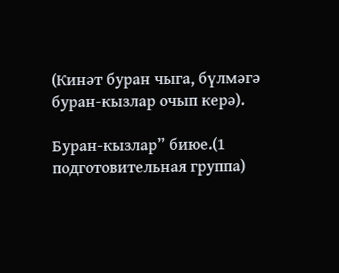(Кинәт буран чыга, бүлмәгә буран-кызлар очып керә).

Буран-кызлар” биюе.(1 подготовительная группа)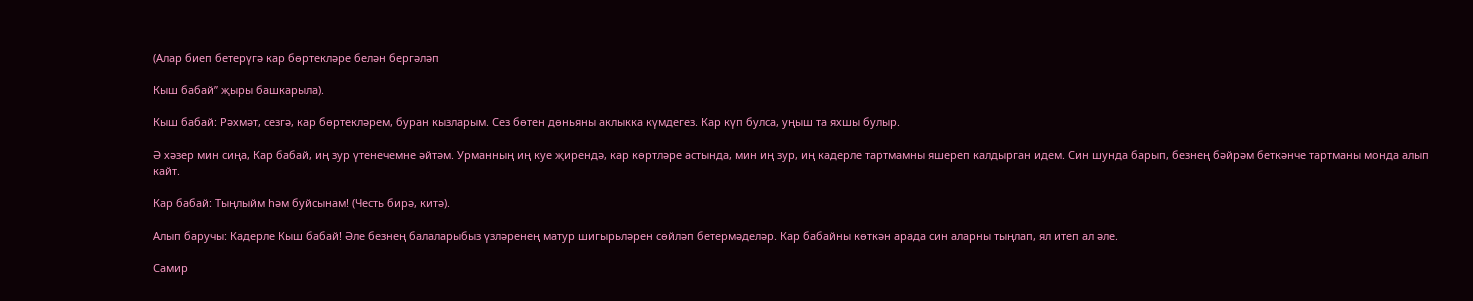(Алар биеп бетерүгә кар бөртекләре белән бергәләп

Кыш бабай” җыры башкарыла).

Кыш бабай: Рәхмәт, сезгә, кар бөртекләрем, буран кызларым. Сез бөтен дөньяны аклыкка күмдегез. Кар күп булса, уңыш та яхшы булыр.

Ә хәзер мин сиңа, Кар бабай, иң зур үтенечемне әйтәм. Урманның иң куе җирендә, кар көртләре астында, мин иң зур, иң кадерле тартмамны яшереп калдырган идем. Син шунда барып, безнең бәйрәм беткәнче тартманы монда алып кайт.

Кар бабай: Тыңлыйм һәм буйсынам! (Честь бирә, китә).

Алып баручы: Кадерле Кыш бабай! Әле безнең балаларыбыз үзләренең матур шигырьләрен сөйләп бетермәделәр. Кар бабайны көткән арада син аларны тыңлап, ял итеп ал әле.

Самир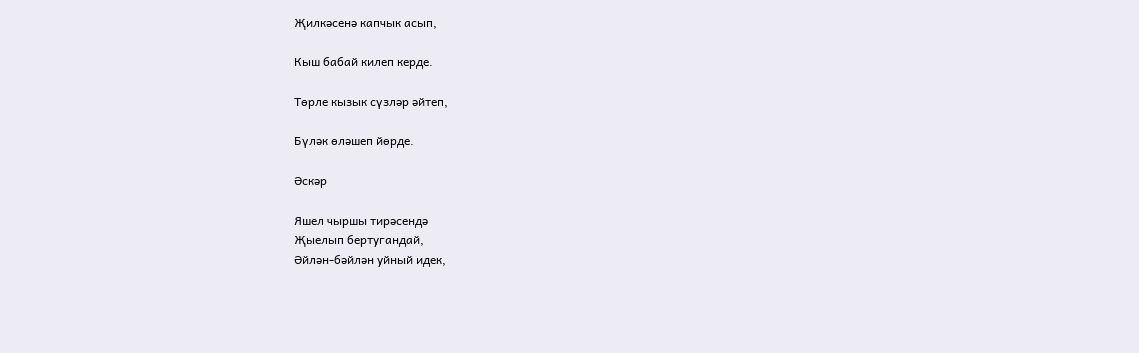Җилкәсенә капчык асып,

Кыш бабай килеп керде.

Төрле кызык сүзләр әйтеп,

Бүләк өләшеп йөрде.

Әскәр

Яшел чыршы тирәсендә
Җыелып бертугандай,
Әйлән-бәйлән уйный идек,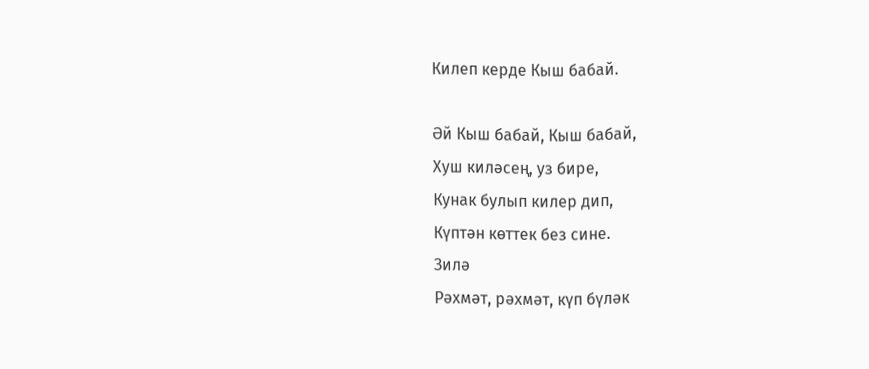Килеп керде Кыш бабай.

Әй Кыш бабай, Кыш бабай,
Хуш киләсең, уз бире,
Кунак булып килер дип,
Күптән көттек без сине.
Зилә
Рәхмәт, рәхмәт, күп бүләк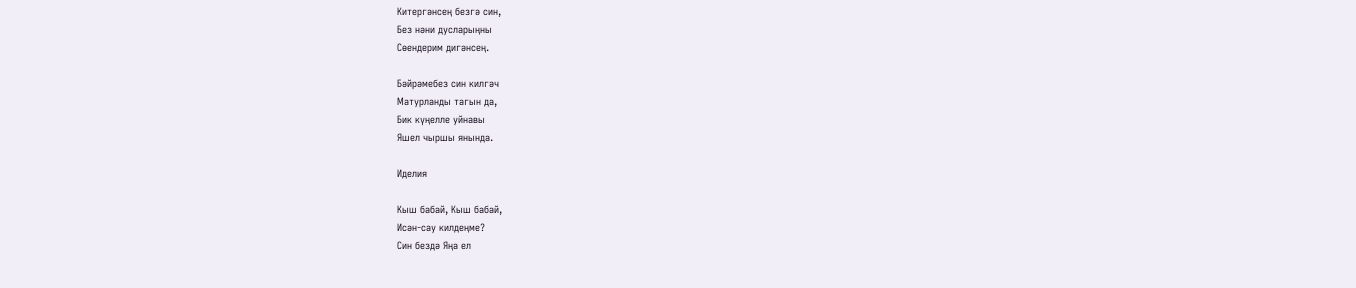Китергәнсең безгә син,
Без нәни дусларыңны
Сөендерим дигәнсең.

Бәйрәмебез син килгәч
Матурланды тагын да,
Бик күңелле уйнавы
Яшел чыршы янында.

Иделия

Кыш бабай, Кыш бабай,
Исән-сау килдеңме?
Син бездә Яңа ел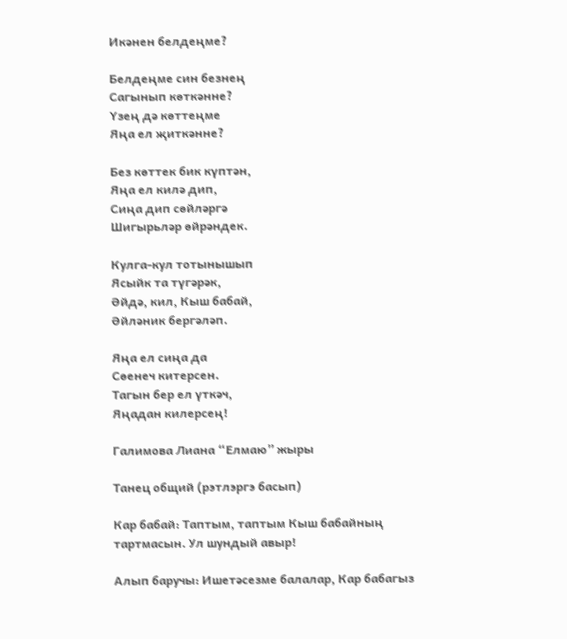Икәнен белдеңме?

Белдеңме син безнең
Сагынып көткәнне?
Үзең дә көттеңме
Яңа ел җиткәнне?

Без көттек бик күптән,
Яңа ел килә дип,
Сиңа дип сөйләргә
Шигырьләр өйрәндек.

Кулга-кул тотынышып
Ясыйк та түгәрәк,
Әйдә, кил, Кыш бабай,
Әйләник бергәләп.

Яңа ел сиңа да
Сөенеч китерсен.
Тагын бер ел үткәч,
Яңадан килерсең!

Галимова Лиана “Елмаю” жыры

Танец общий (рэтлэргэ басып)

Кар бабай: Таптым, таптым Кыш бабайның тартмасын. Ул шундый авыр!

Алып баручы: Ишетәсезме балалар, Кар бабагыз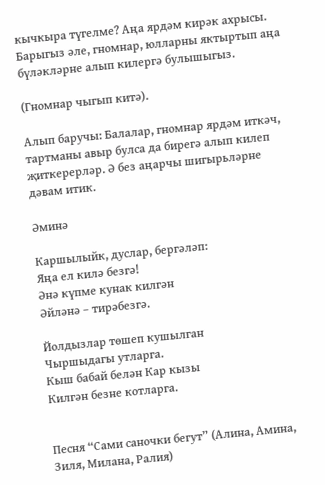кычкыра түгелме? Аңа ярдәм кирәк ахрысы. Барыгыз әле, гномнар, юлларны яктыртып аңа бүләкләрне алып килергә булышыгыз.

(Гномнар чыгып китә).

Алып баручы: Балалар, гномнар ярдәм иткәч, тартманы авыр булса да бирегә алып килеп җиткерерләр. Ә без аңарчы шигырьләрне дәвам итик.

Әминә

Каршылыйк, дуслар, бергәләп:
Яңа ел килә безгә!
Әнә күпме кунак килгән
Әйләнә – тирәбезгә.

Йолдызлар төшеп кушылган
Чыршыдагы утларга.
Кыш бабай белән Кар кызы
Килгән безне котларга.


Песня “Сами саночки бегут” (Алина, Амина, Зиля, Милана, Ралия)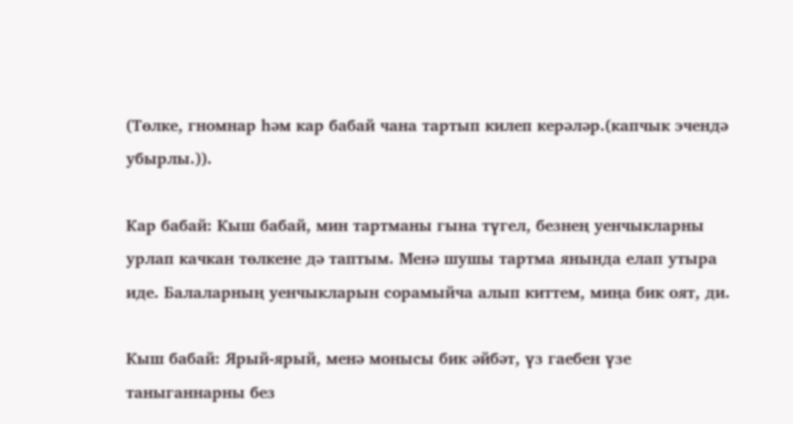(Төлке, гномнар һәм кар бабай чана тартып килеп керәләр.(капчык эчендә убырлы.)).

Кар бабай: Кыш бабай, мин тартманы гына түгел, безнең уенчыкларны урлап качкан төлкене дә таптым. Менә шушы тартма янында елап утыра иде. Балаларның уенчыкларын сорамыйча алып киттем, миңа бик оят, ди.

Кыш бабай: Ярый-ярый, менә монысы бик әйбәт, үз гаебен үзе таныганнарны без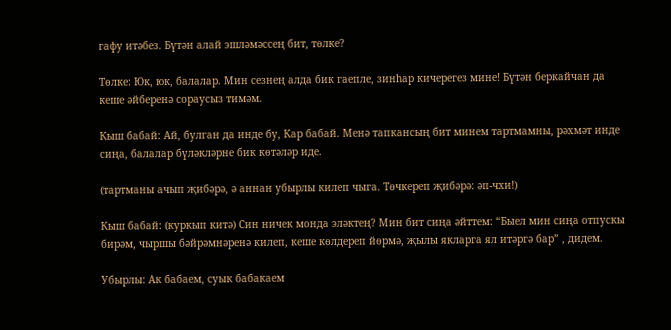гафу итәбез. Бүтән алай эшләмәссең бит, төлке?

Төлке: Юк, юк, балалар. Мин сезнең алда бик гаепле, зинһар кичерегез мине! Бүтән беркайчан да кеше әйберенә сораусыз тимәм.

Кыш бабай: Ай, булган да инде бу, Кар бабай. Менә тапкансың бит минем тартмамны, рәхмәт инде сиңа, балалар бүләкләрне бик көтәләр иде.

(тартманы ачып җибәрә, ә аннан убырлы килеп чыга. Төчкереп җибәрә: әп-чхи!)

Кыш бабай: (куркып китә) Син ничек монда эләктең? Мин бит сиңа әйттем: “Быел мин сиңа отпускы бирәм, чыршы бәйрәмнәренә килеп, кеше көлдереп йөрмә, җылы якларга ял итәргә бар” , дидем.

Убырлы: Ак бабаем, суык бабакаем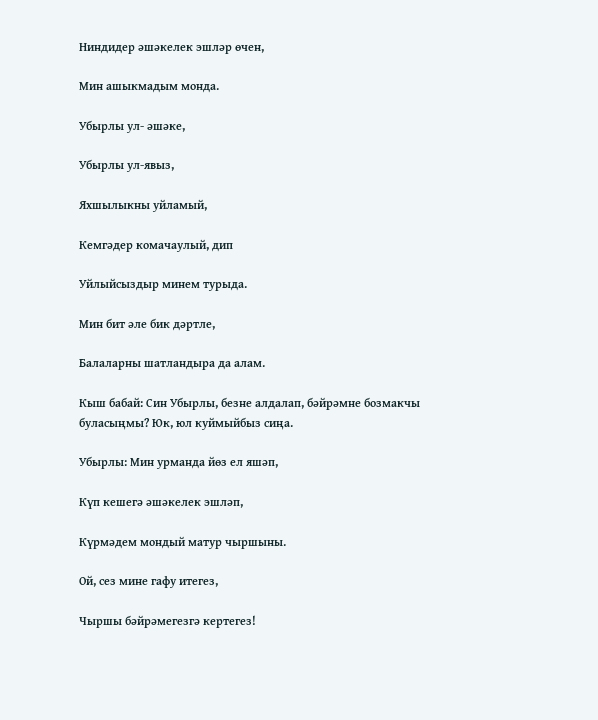Ниндидер әшәкелек эшләр өчен,

Мин ашыкмадым монда.

Убырлы ул- әшәке,

Убырлы ул-явыз,

Яхшылыкны уйламый,

Кемгәдер комачаулый, дип

Уйлыйсыздыр минем турыда.

Мин бит әле бик дәртле,

Балаларны шатландыра да алам.

Кыш бабай: Син Убырлы, безне алдалап, бәйрәмне бозмакчы буласыңмы? Юк, юл куймыйбыз сиңа.

Убырлы: Мин урманда йөз ел яшәп,

Күп кешегә әшәкелек эшләп,

Күрмәдем мондый матур чыршыны.

Ой, сез мине гафу итегез,

Чыршы бәйрәмегезгә кертегез!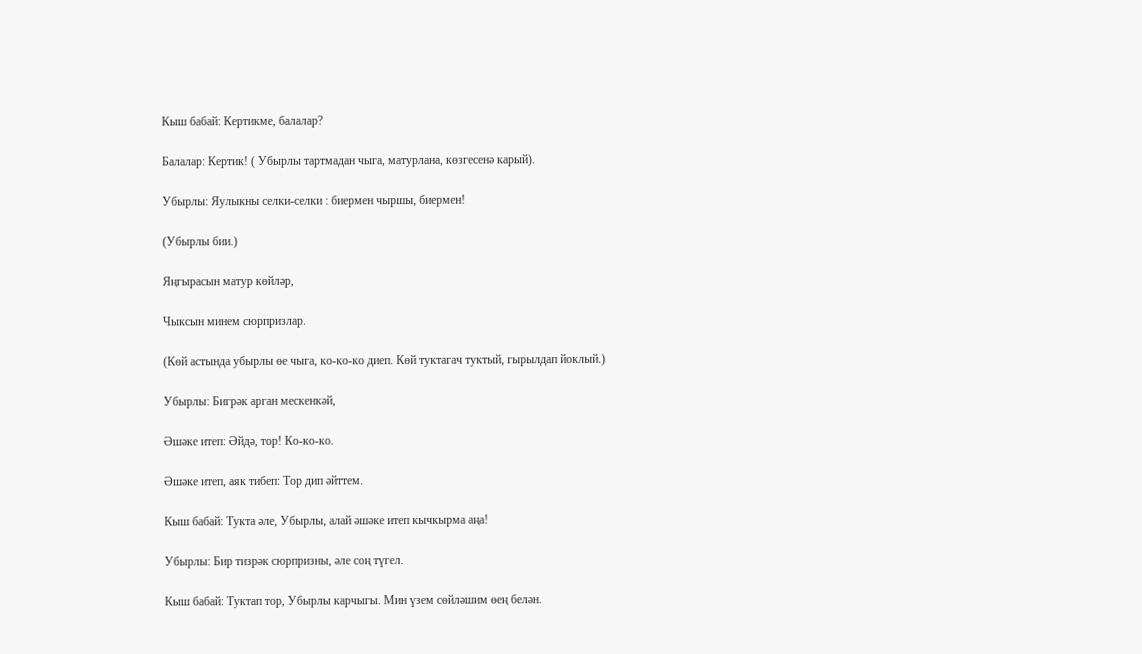Кыш бабай: Кертикме, балалар?

Балалар: Кертик! ( Убырлы тартмадан чыга, матурлана, көзгесенә карый).

Убырлы: Яулыкны селки-селки : биермен чыршы, биермен!

(Убырлы бии.)

Яңгырасын матур көйләр,

Чыксын минем сюрпризлар.

(Көй астында убырлы өе чыга, ко-ко-ко диеп. Көй туктагач туктый, гырылдап йоклый.)

Убырлы: Бигрәк арган мескенкәй,

Әшәке итеп: Әйдә, тор! Ко-ко-ко.

Әшәке итеп, аяк тибеп: Тор дип әйттем.

Кыш бабай: Тукта әле, Убырлы, алай әшәке итеп кычкырма аңа!

Убырлы: Бир тизрәк сюрпризны, әле соң түгел.

Кыш бабай: Туктап тор, Убырлы карчыгы. Мин үзем сөйләшим өең белән.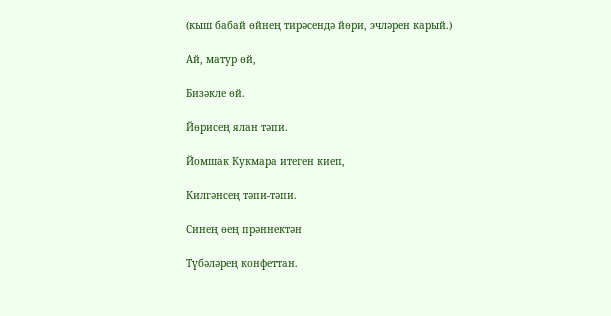(кыш бабай өйнең тирәсендә йөри, эчләрен карый.)

Ай, матур өй,

Бизәкле өй.

Йөрисең ялан тәпи.

Йомшак Кукмара итеген киеп,

Килгәнсең тәпи-тәпи.

Синең өең прәннектән

Түбәләрең конфеттан.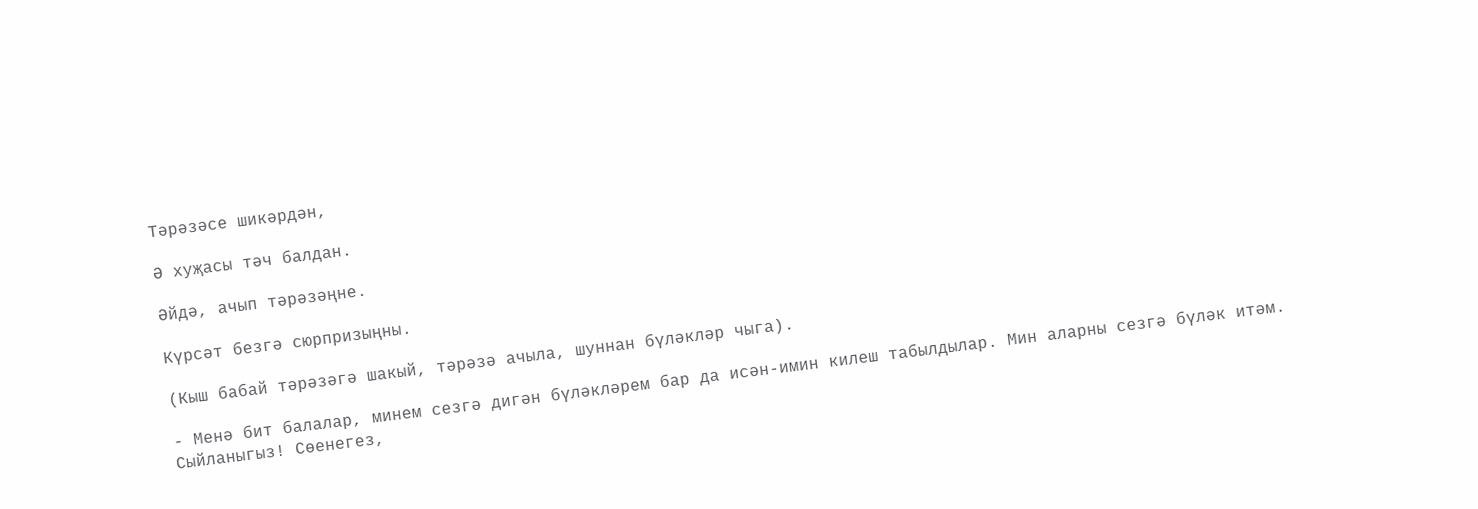Тәрәзәсе шикәрдән,

Ә хуҗасы тәч балдан.

Әйдә, ачып тәрәзәңне.

Күрсәт безгә сюрпризыңны.

(Кыш бабай тәрәзәгә шакый, тәрәзә ачыла, шуннан бүләкләр чыга).

- Менә бит балалар, минем сезгә дигән бүләкләрем бар да исән-имин килеш табылдылар. Мин аларны сезгә бүләк итәм. Сыйланыгыз! Сөенегез,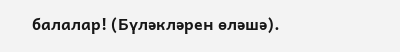балалар! (Бүләкләрен өләшә).